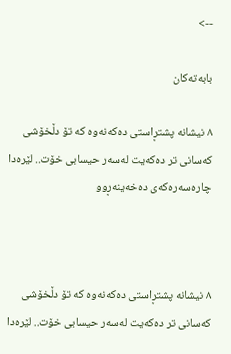-->

بابەتەکان

٨ نیشانە پشتڕاستی دەکەنەوە کە تۆ دڵخۆشی کەسانی تر دەکەیت لەسەر حیسابی خۆت.. لێرەدا چارەسەرەکەی دەخەینەڕوو



٨ نیشانە پشتڕاستی دەکەنەوە کە تۆ دڵخۆشی کەسانی تر دەکەیت لەسەر حیسابی خۆت.. لێرەدا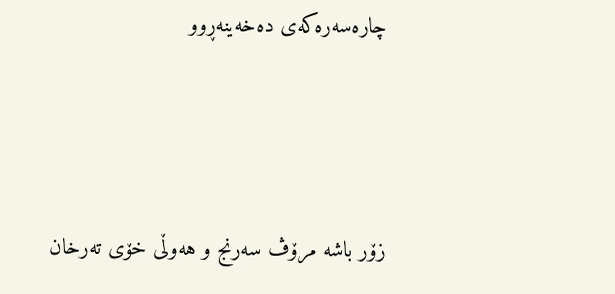چارەسەرەکەی دەخەینەڕوو



زۆر باشە مرۆڤ سەرنج و هەوڵی خۆی تەرخان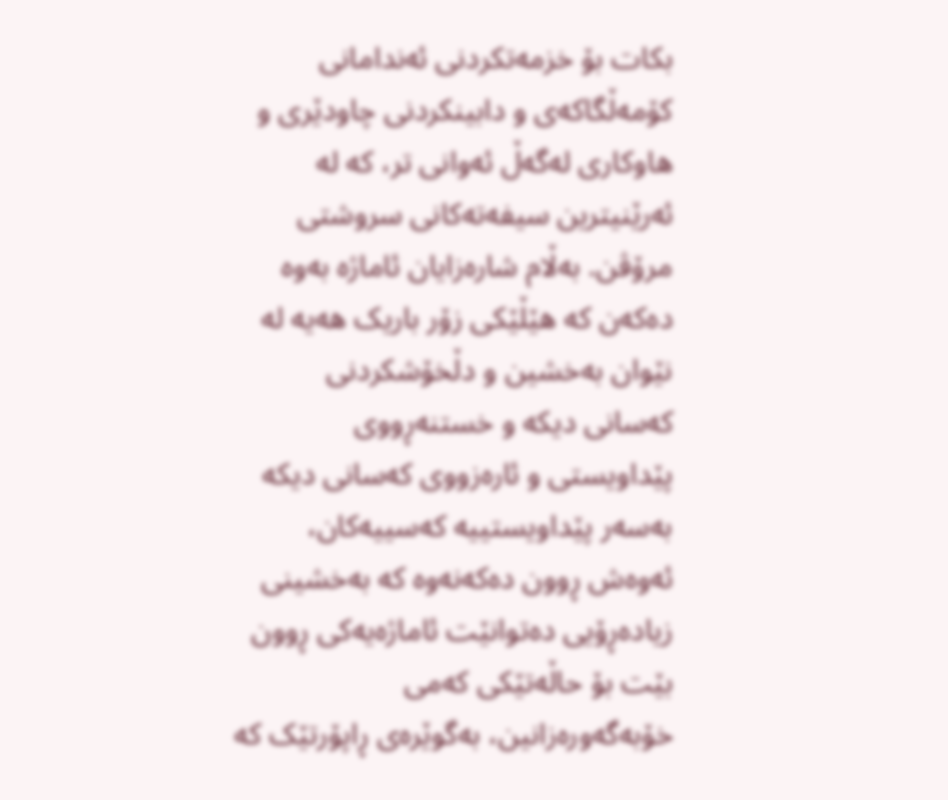بکات بۆ خزمەتکردنی ئەندامانی کۆمەڵگاکەی و دابینکردنی چاودێری و هاوکاری لەگەڵ ئەوانی تر، کە لە ئەرێنیترین سیفەتەکانی سروشتی مرۆڤن. بەڵام شارەزایان ئاماژە بەوە دەکەن کە هێڵێکی زۆر باریک هەیە لە نێوان بەخشین و دڵخۆشکردنی کەسانی دیکە و خستنەڕووی پێداویستی و ئارەزووی کەسانی دیکە بەسەر پێداویستییە کەسییەکان، ئەوەش ڕوون دەکەنەوە کە بەخشینی زیادەڕۆیی دەتوانێت ئاماژەیەکی ڕوون بێت بۆ حاڵەتێکی کەمی خۆبەگەورەزانین، بەگوێرەی ڕاپۆرتێک کە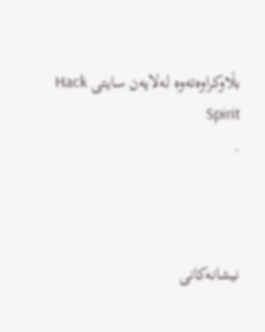بڵاوکراوەتەوە لەلایەن سایتى Hack Spirit
.



نیشانەکانی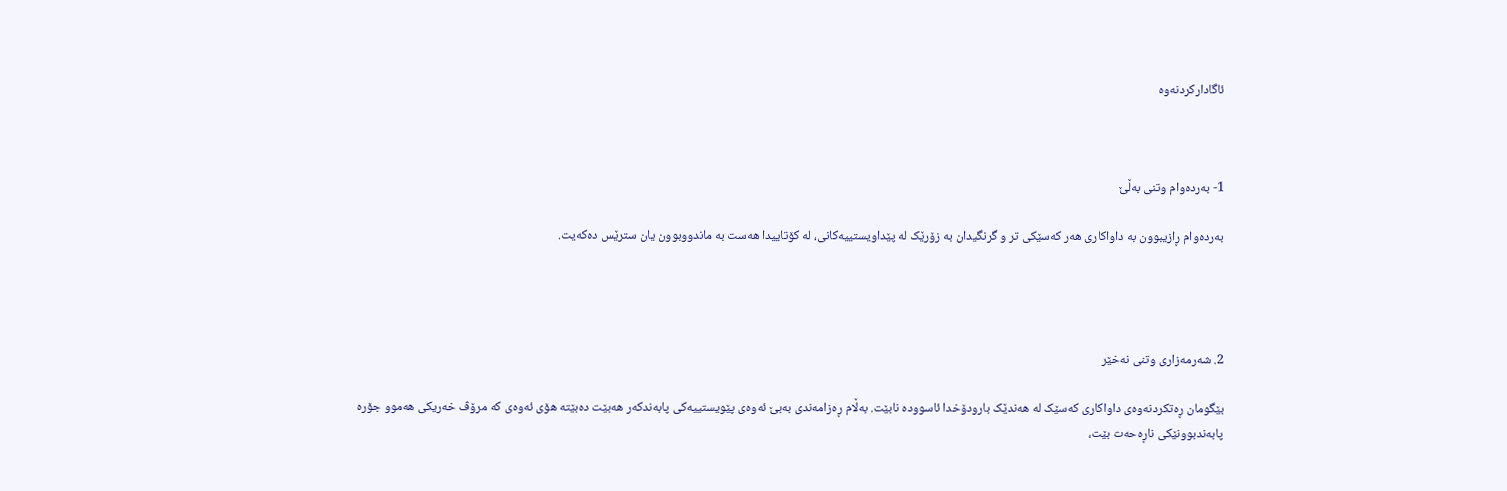ئاگادارکردنەوە



1- بەردەوام وتنی بەڵێ

بەردەوام ڕازیبوون بە داواکاری هەر کەسێکی تر و گرنگیدان بە زۆرێک لە پێداویستییەکانى، لە کۆتاییدا هەست بە ماندووبوون یان سترێس دەکەیت.




2. شەرمەزاری وتنی نەخێر

بێگومان ڕەتکردنەوەی داواکاری کەسێک لە هەندێک بارودۆخدا ئاسوودە نابێت. بەڵام ڕەزامەندی بەبێ ئەوەى پێویستییەکی پابەندکەر هەبێت دەبێتە هۆى ئەوەى کە مرۆڤ خەریکی هەموو جۆرە پابەندبوونێکی ناڕەحەت بێت،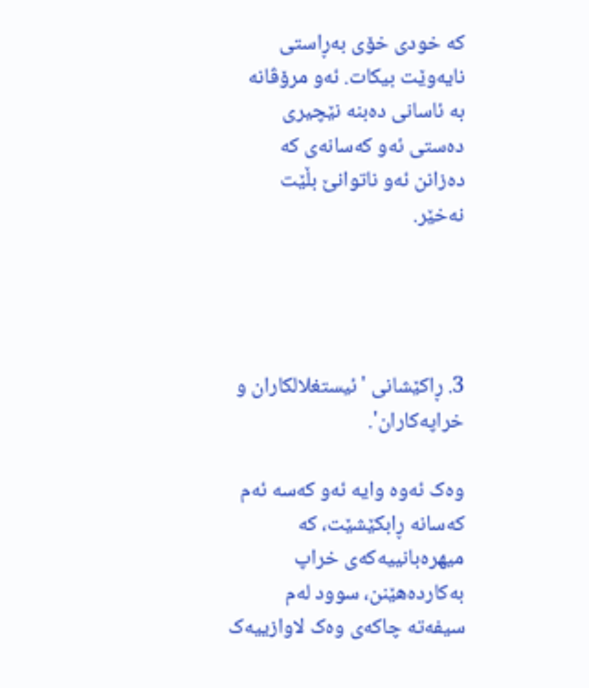کە خودى خۆى بەڕاستی نایەوێت بیکات. ئەو مرۆڤانە بە ئاسانی دەبنە نێچیرى دەستی ئەو کەسانەی کە دەزانن ئەو ناتوانێ بڵێت نەخێر.




3. ڕاکێشانی 'ئیستغلالکاران و خراپەکاران'.

وەک ئەوە وایە ئەو کەسە ئەم کەسانە ڕابکێشێت، کە میهرەبانییەکەی خراپ بەکاردەهێنن، سوود لەم سیفەتە چاکەى وەک لاوازییەک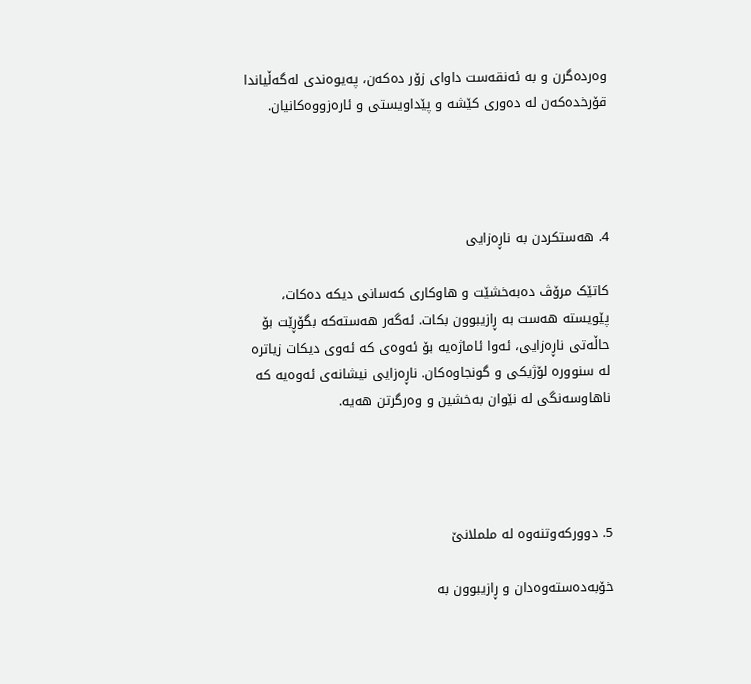وەردەگرن و بە ئەنقەست داوای زۆر دەکەن، پەیوەندی لەگەڵیاندا قۆرخدەکەن لە دەوری کێشە و پێداویستی و ئارەزووەکانیان.




4. هەستکردن بە ناڕەزایی

کاتێک مرۆڤ دەبەخشێت و هاوکاری کەسانی دیکە دەکات، پێویستە هەست بە ڕازیبوون بکات. ئەگەر هەستەکە بگۆڕێت بۆ حاڵەتی ناڕەزایی، ئەوا ئاماژەیە بۆ ئەوەی کە ئەوی دیکات زیاترە لە سنوورە لۆژیکی و گونجاوەکان. ناڕەزایی نیشانەی ئەوەیە کە ناهاوسەنگی لە نێوان بەخشین و وەرگرتن هەیە.




5. دوورکەوتنەوە لە ململانێ

خۆبەدەستەوەدان و ڕازیبوون بە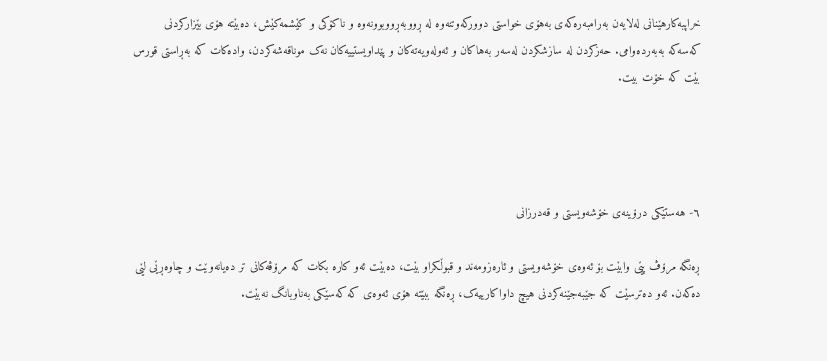خراپبەکارهێنانى لەلایەن بەرامبەرەکەی بەهۆی خواستی دوورکەوتنەوە لە ڕووبەڕووبوونەوە و ناکۆکی و کێشمەکێش، دەبێتە هۆی بێزارکردنی کەسەکە بەبەردەوامى. حەزکردن لە سازشکردن لەسەر بەهاکان و ئەولەویەتەکان و پێداویستییەکان نەک موناقەشەکردن، وادەکات کە بەڕاستى قورس بێت کە خۆت بیت.




٦- هەستێکی درۆینەی خۆشەویستی و قەدرزانی

ڕەنگە مرۆڤ پێی وابێت بۆ ئەوەی خۆشەویستی و ئارەزومەند و قبوڵکراو بێت، دەبێت ئەو کارە بکات کە مرۆڤەکانی تر دەیانەوێت و چاوەڕێی لێی دەکەن. ئەو دەترسێت کە جێبەجێنەکردنی هیچ داواکارییەک، ڕەنگە ببێتە هۆی ئەوەی کە کەسێکی بەناوبانگ نەبێت.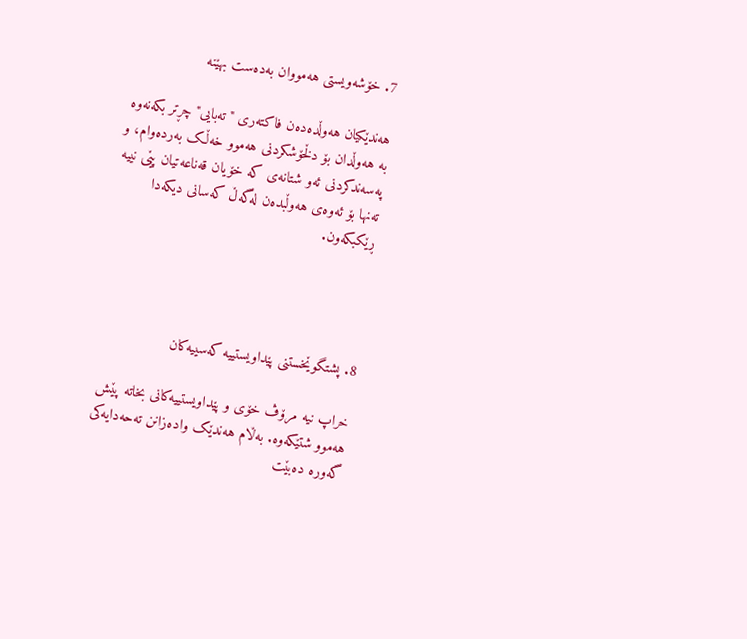7. خۆشەویستی هەمووان بەدەست بهێنە

هەندێکیان هەوڵدەدەن فاکتەری "تەبایی" چڕتر بکەنەوە بە هەوڵدان بۆ دڵخۆشکردنی هەموو خەڵک بەردەوام، و پەسەندکردنی ئەو شتانەی کە خۆیان قەناعەتیان پێی نییە تەنها بۆ ئەوەی هەوڵبدەن لەگەڵ کەسانی دیکەدا ڕێکبکەون.




8. پشتگوێخستنی پێداویستییە کەسییەکان

خراپ نیە مرۆڤ خۆی و پێداویستییەکانی بخاتە پێش هەموو شتێکەوە. بەڵام هەندێک وادەزانن تەحەدایەکی گەورە دەبێت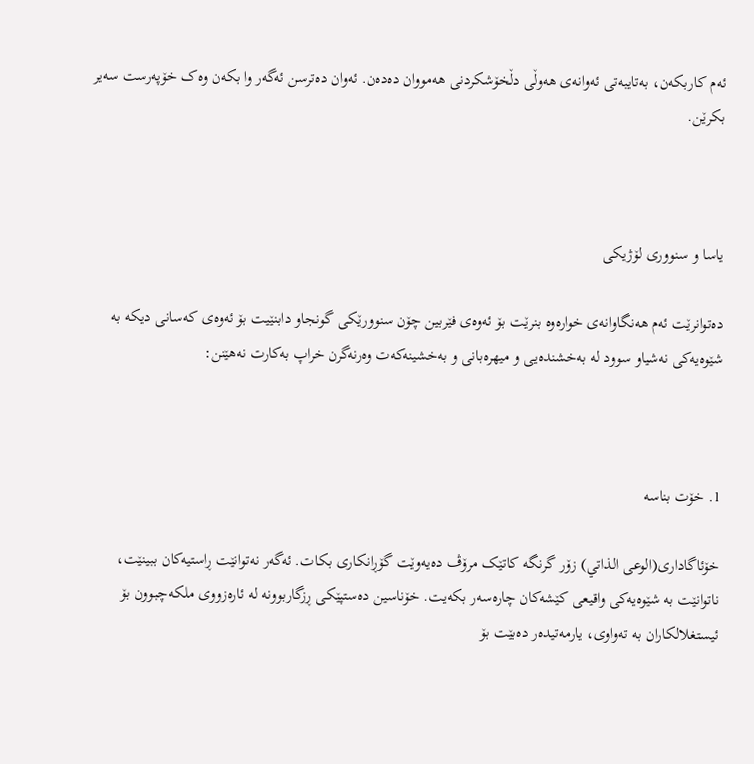ئەم کاربکەن، بەتایبەتى ئەوانەى هەوڵی دڵخۆشکردنی هەمووان دەدەن. ئەوان دەترسن ئەگەر وا بکەن وەک خۆپەرست سەیر بکرێن.



یاسا و سنووری لۆژیکی

دەتوانرێت ئەم هەنگاوانەی خوارەوە بنرێت بۆ ئەوەی فێربین چۆن سنوورێکی گونجاو دابنێیت بۆ ئەوەی کەسانی دیکە بە شێوەیەکی نەشیاو سوود لە بەخشندەیی و میهرەبانی و بەخشینەکەت وەرنەگرن خراپ بەکارت نەهێنن:



1. خۆت بناسە

خۆئاگاداری(الوعى الذاتي) زۆر گرنگە کاتێک مرۆڤ دەیەوێت گۆڕانکاری بکات. ئەگەر نەتوانێت ڕاستیەکان ببینێت، ناتوانێت بە شێوەیەکی واقیعی کێشەکان چارەسەر بکەیت. خۆناسین دەستپێکى ڕزگاربوونە لە ئارەزووی ملکەچبوون بۆ ئیستغلالکاران بە تەواوی، یارمەتیدەر دەبێت بۆ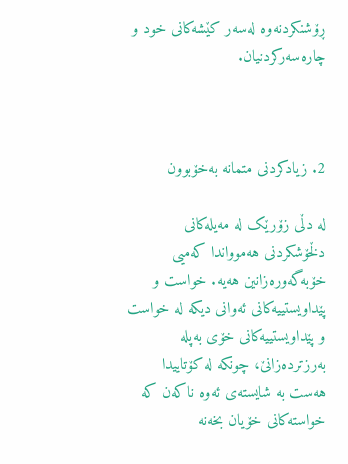ڕۆشنکردنەوە لەسەر کێشەکانی خود و چارەسەرکردنیان.



2. زیادکردنی متمانە بەخۆبوون

لە دڵی زۆرێک لە مەیلەکانی دڵخۆشکردنی هەموواندا کەمیی خۆبەگەورەزانین هەیە. خواست و پێداویستییەکانی ئەوانی دیکە لە خواست و پێداویستییەکانی خۆى بەپلە بەرزتردەزانێ، چونکە لە کۆتاییدا هەست بە شایستەی ئەوە ناکەن کە خواستەکانی خۆیان بخەنە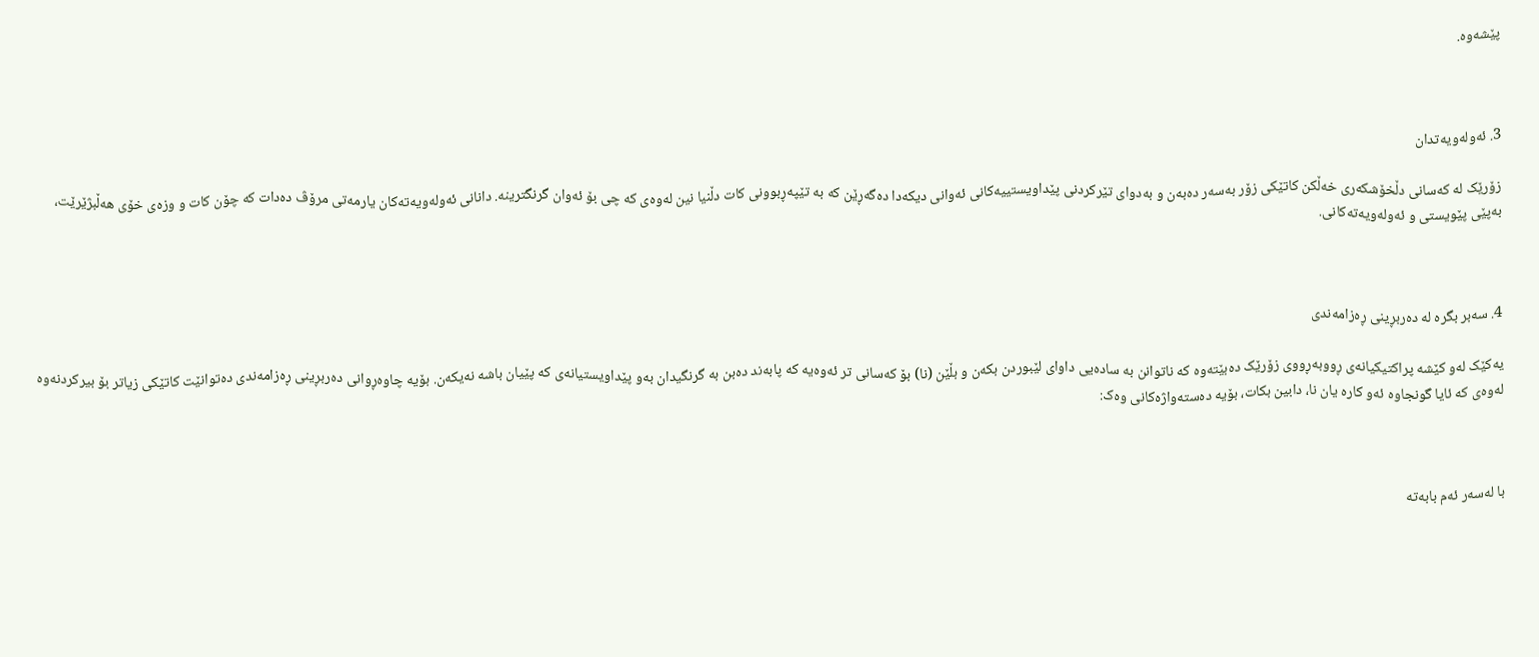پێشەوە.



3. ئەولەویەتدان

زۆرێک لە کەسانی دڵخۆشکەری خەڵکن کاتێکی زۆر بەسەر دەبەن و بەدوای تێرکردنی پێداویستییەکانی ئەوانی دیکەدا دەگەڕێن کە بە تێپەڕبوونی کات دڵنیا نین لەوەی کە چی بۆ ئەوان گرنگترینە. دانانی ئەولەویەتەکان یارمەتی مرۆڤ دەدات کە چۆن کات و وزەی خۆی هەڵبژێرێت، بەپێی پێویستی و ئەولەویەتەکانی.



4. سەبر بگرە لە دەربڕینی ڕەزامەندی

یەکێک لەو کێشە پراکتیکیانەی ڕووبەڕووی زۆرێک دەبێتەوە کە ناتوانن بە سادەیی داوای لێبوردن بکەن و بڵێن (نا) بۆ کەسانی تر ئەوەیە کە پابەند دەبن بە گرنگیدان بەو پێداویستیانەی کە پێیان باشە نەیکەن. بۆیە چاوەڕوانی دەربڕینی ڕەزامەندی دەتوانێت کاتێکی زیاتر بۆ بیرکردنەوە لەوەی کە ئایا گونجاوە ئەو کارە یان نا، دابین بکات، بۆیە دەستەواژەکانی وەک:



با لەسەر ئەم بابەتە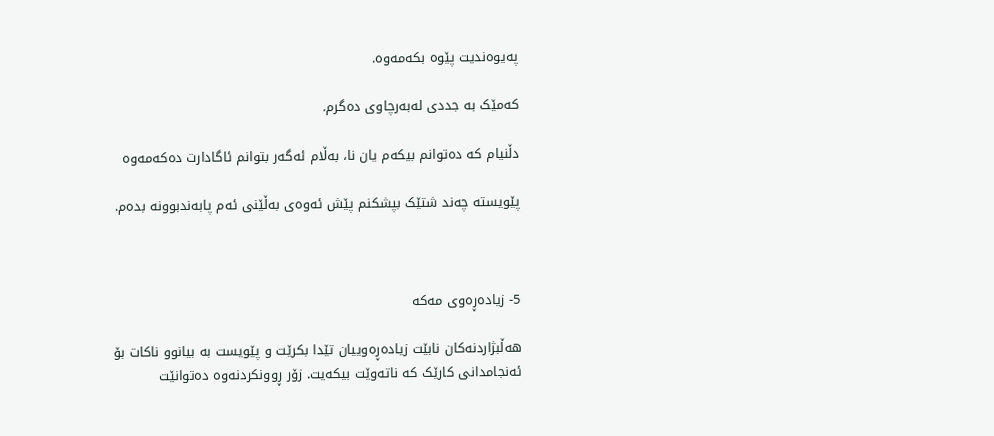پەیوەندیت پێوە بکەمەوە.

کەمێک بە جددی لەبەرچاوی دەگرم.

دڵنیام کە دەتوانم بیکەم یان نا، بەڵام ئەگەر بتوانم ئاگادارت دەکەمەوە

پێویستە چەند شتێک بپشکنم پێش ئەوەی بەڵێنی ئەم پابەندبوونە بدەم.



5- زیادەڕەوی مەکە

هەڵبژاردنەکان نابێت زیادەڕەوییان تێدا بکرێت و پێویست بە بیانوو ناکات بۆ ئەنجامدانی کارێک کە ناتەوێت بیکەیت. زۆر ڕوونکردنەوە دەتوانێت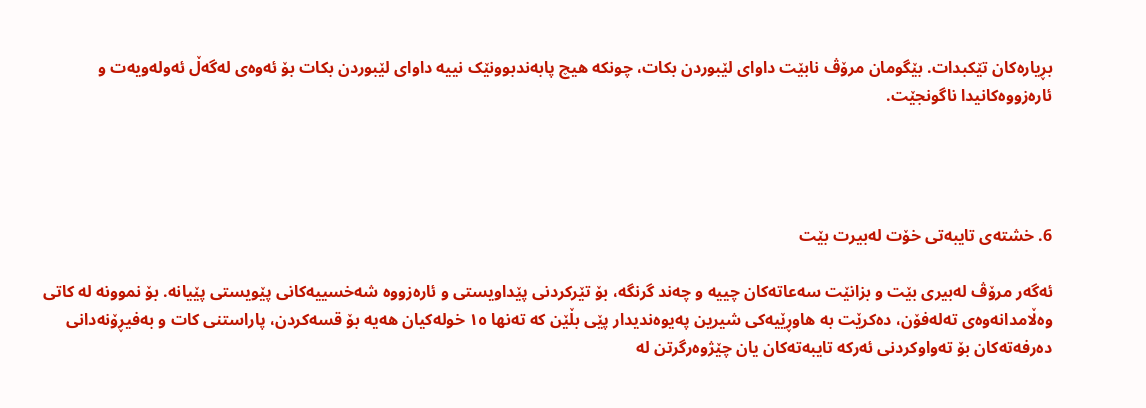بڕیارەکان تێکبدات. بێگومان مرۆڤ نابێت داوای لێبوردن بکات، چونکە هیچ پابەندبوونێک نییە داوای لێبوردن بکات بۆ ئەوەی لەگەڵ ئەولەویەت و ئارەزووەکانیدا ناگونجێت.




6. خشتەی تایبەتی خۆت لەبیرت بێت

ئەگەر مرۆڤ لەبیری بێت و بزانێت سەعاتەکان چییە و چەند گرنگە، بۆ تێرکردنی پێداویستی و ئارەزووە شەخسییەکانی پێویستی پێیانە. بۆ نموونە لە کاتی وەڵامدانەوەی تەلەفۆن، دەکرێت بە هاوڕێیەکی شیرین پەیوەندیدار پێی بڵێن کە تەنها ١٥ خولەکیان هەیە بۆ قسەکردن، پاراستنی کات و بەفیڕۆنەدانی دەرفەتەکان بۆ تەواوکردنی ئەرکە تایبەتەکان یان چێژوەرگرتن لە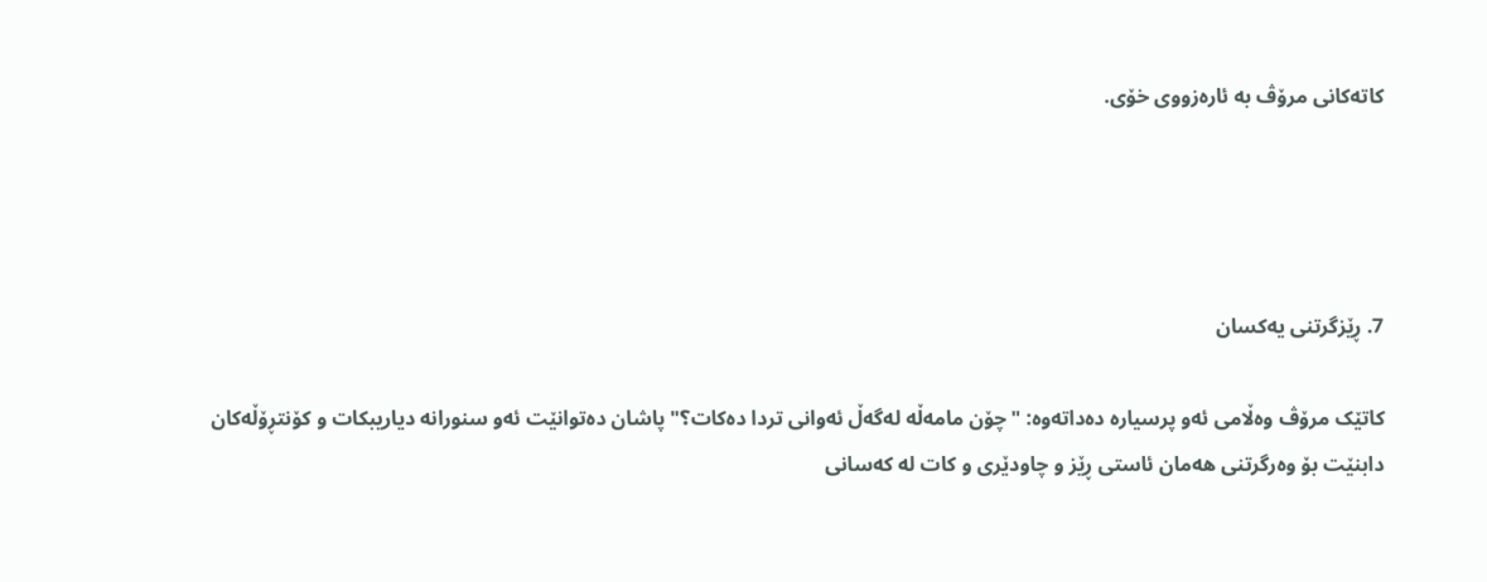کاتەکانی مرۆڤ بە ئارەزووی خۆی.




7. ڕێزگرتنی یەکسان

کاتێک مرۆڤ وەڵامی ئەو پرسیارە دەداتەوە: "چۆن مامەڵە لەگەڵ ئەوانی تردا دەکات؟" پاشان دەتوانێت ئەو سنورانە دیاریبکات و کۆنتڕۆڵەکان دابنێت بۆ وەرگرتنی هەمان ئاستی ڕێز و چاودێری و کات لە کەسانی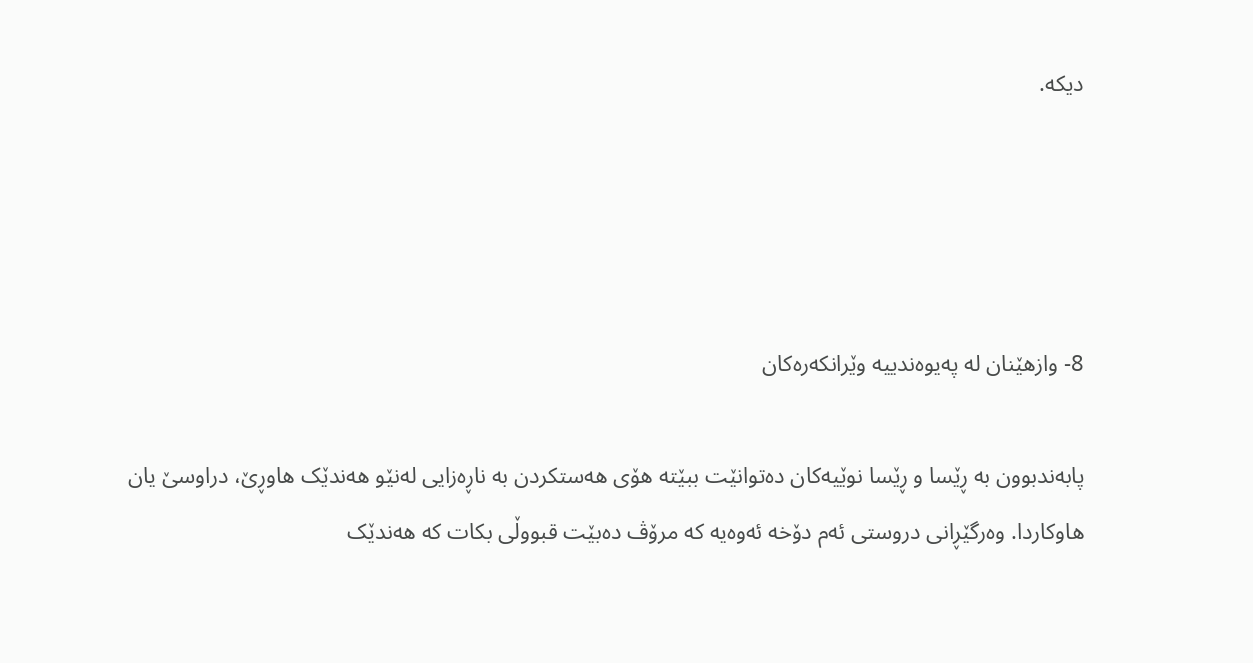دیکە.




8- وازهێنان لە پەیوەندییە وێرانکەرەکان

پابەندبوون بە ڕێسا و ڕێسا نوێیەکان دەتوانێت ببێتە هۆی هەستکردن بە ناڕەزایی لەنێو هەندێک هاوڕێ، دراوسێ یان هاوکاردا. وەرگێڕانی دروستی ئەم دۆخە ئەوەیە کە مرۆڤ دەبێت قبووڵی بکات کە هەندێک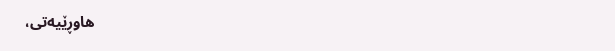هاوڕێیەتی،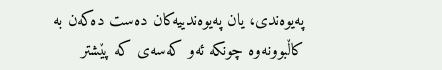پەیوەندی، یان پەیوەندییەکان دەست دەکەن بە کاڵبوونەوە چونکە ئەو کەسەی کە پێشتر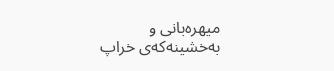میهرەبانی و بەخشینەکەی خراپ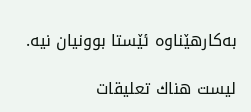بەکارهێناوە ئێستا بوونیان نیە.

ليست هناك تعليقات